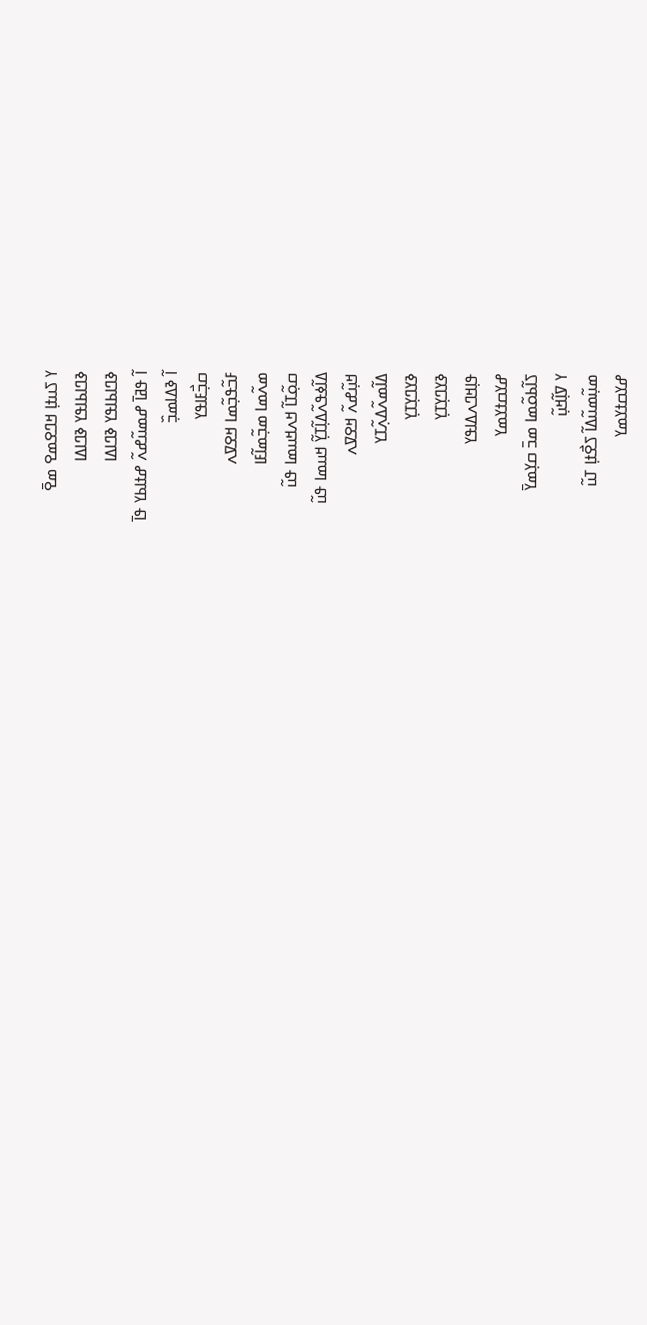ߌ ߖߎߙߊ߲ ߞߣߐߘߐ ߘߐ߫
ߢߣߊߕߊߟߌ ߢߣߊߡߊ
ߢߣߊߕߊߟߌ ߢߣߊߡߊ
ߊ߬ ߟߥߊ߫ ߝߘߎ߬ߝߍ߬ ߝߙߊߕߌ ߟߊ߫
ߊ߬ ߢߡߊߘߏ߲߰
ߛߏ߲߯ߓߊߟߌ
ߓߏ߬ߟߏ߲߬ߘߊ ߞߐߜߍ
ߘߍ߬ߘߊ ߘߏ߲߬ߘߊ߬ߓߊ
ߛߋ߲߬ߠߊ߬ ߞߍߞߎߘߊ ߟߎ߬
ߡߊ߬ߦߟߍ߬ߡߊ߲߬ߠߌ߲߬ ߞߎߘߊ ߟߎ߬
ߞߎ߲߬ߝߍ߬ ߞߐߜߍ
ߡߊ߬ߘߍ߬ߡߍ߲߬ߠߌ
ߢߌߣߌ߲ߠߌ߲
ߢߌߣߌ߲ߠߌ߲
ߟߊ߲ߞߣߍߡߊߟߌ
ߝߌߛߙߌߘߌ
ߖߊ߬ߕߋ߬ߘߊ ߘߏ߫ ߛߌ߲ߘߌ߫
ߌ ߜߊ߲߬ߞߎ߲߬
ߘߎ߲߬ߘߎ߬ߡߊ߬ ߖߐ߯ߙߊ߲ ߠߎ߬
ߝߌߛߙߌߘߌ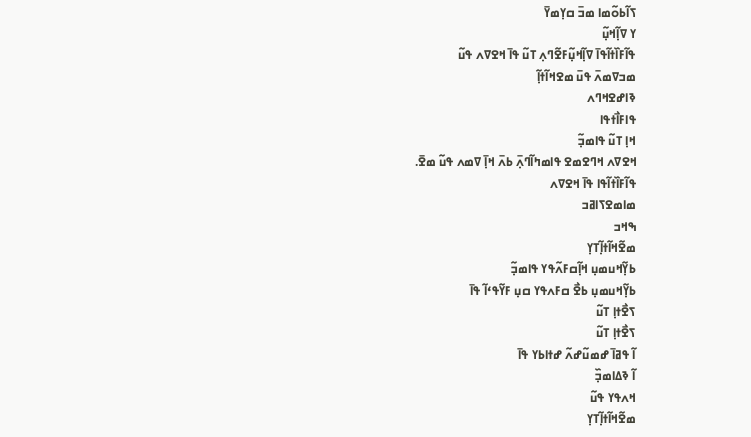ߖߊ߬ߕߋ߬ߘߊ ߘߏ߫ ߛߌ߲ߘߌ߫
ߌ ߜߊ߲߬ߞߎ߲߬
ߟߊ߬ߓߊ߰ߙߊ߬ߟߊ߫ ߜߊ߲߬ߞߎ߲߬ߓߐ߬ߣߍ߲ ߠߎ߬ ߟߊ߫ ߞߐߜߍ ߟߎ߬
ߘߏߜߘߍ߫ ߟߎ߫ ߘߐߞߊ߬ߙߊ߲߬
ߢߊߝߐߞߣߍ
ߟߊߓߊ߯ߙߟߊ
ߞߊ߲ ߠߎ߬ ߟߊߘߏ߲߬
ߞߐߜߍ ߞߣߐߘߐ ߟߊߘߤߊ߬ߣߍ߲߫ ߕߍ߫ ߞߊ߲߫ ߜߘߍ ߟߎ߬ ߘߐ߫.
ߟߊ߬ߓߊ߰ߙߊ߬ߟߊ ߟߊ߫ ߞߐߜߍ
ߘߊߘߐߖߊߥߏ
ߒߞߏ
ߘߐ߬ߞߊ߬ߙߊ߲߬ߠߌ߲
ߕߌ߲߬ߞߎߘߎ߲ ߞߊ߲߬ߛߓߍ߬ߟߌ ߟߊߘߏ߲߬
ߕߌ߲߬ߞߎߘߎ߲ ߕߐ߯ ߛߓߍߟߌ ߛߎ߲ ߓߌ߬ߟߵߊ߬ ߟߊ߫
ߖߐ߯ߙߊ߲ ߠߎ߬
ߖߐ߯ߙߊ߲ ߠߎ߬
ߊ߬ ߟߥߊ߫ ߝߘߎ߬ߝߍ߬ ߝߙߊߕߌ ߟߊ߫
ߊ߬ ߢߡߊߘߏ߲߰
ߞߍߟߌ ߟߎ߬
ߘߐ߬ߞߊ߬ߙߊ߲߬ߠߌ߲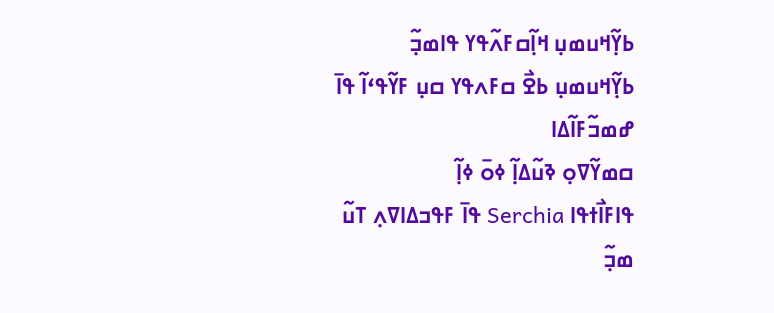ߕߌ߲߬ߞߎߘߎ߲ ߞߊ߲߬ߛߓߍ߬ߟߌ ߟߊߘߏ߲߬
ߕߌ߲߬ߞߎߘߎ߲ ߕߐ߯ ߛߓߍߟߌ ߛߎ߲ ߓߌ߬ߟߵߊ߬ ߟߊ߫
ߝߘߏ߬ߓߊ߬ߡߊ
ߛߘߌ߬ߜߋ߲ ߢߎ߬ߡߊ߲߬ ߦߋ߫ ߦߊ߲߬
ߟߊߓߊ߯ߙߟߊ Serchia ߟߊ߫ ߓߟߏߡߊߜߍ߲ ߠߎ߬
ߘߏ߲߬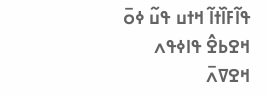ߟߊ߬ߓߊ߰ߙߊ߬ ߞߙߎ ߟߎ߬ ߦߋ߫
ߞߐߕߐ߮ ߟߊߦߟߍ
ߞߐߜߍ߫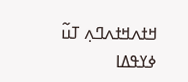ߞߙߍߞߙߍߣߍ߲ ߠߎ߬
ߦߌߟߡߊ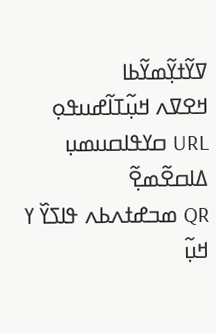ߜߌ߬ߙߌ߲߬ߘߌ߬ߕߊ
ߞߐߜߍ ߞߎ߲߬ߠߊ߬ߝߎߟߋ߲
URL ߛߌߟߊߛߎߘߎ߲ ߡߊߛߐ߬ߘߐ߲߬
QR ߘߏߝߙߍߕߍ ߟߊߖߌ߰ ߌ ߞߎ߲߬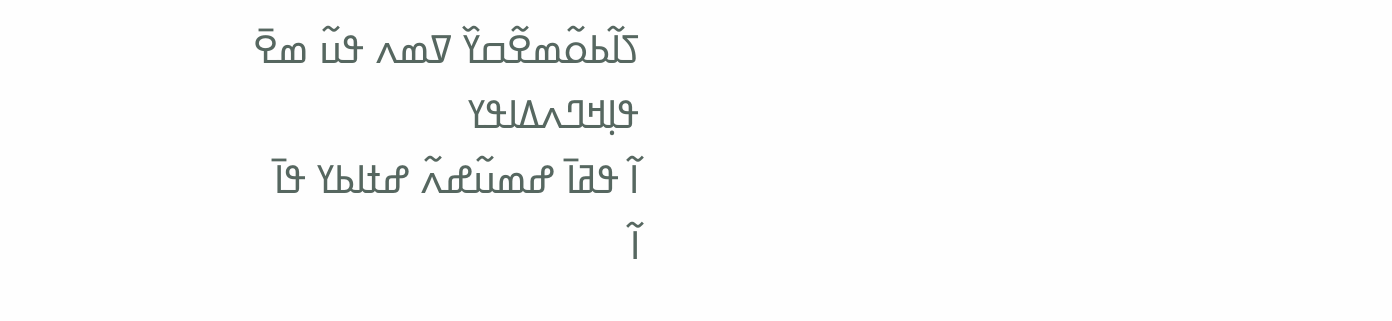ߖߊ߬ߕߋ߬ߘߐ߬ߛߌ߰ ߜߘߍ ߟߎ߬ ߘߐ߫
ߟߊ߲ߞߣߍߡߊߟߌ
ߊ߬ ߟߥߊ߫ ߝߘߎ߬ߝߍ߬ ߝߙߊߕߌ ߟߊ߫
ߊ߬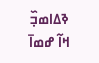ߢߡߊߘߏ߲߰
ߞߊ߬ ߝߘߊ߫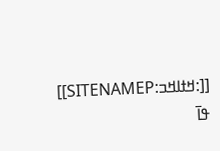[[:ߞߙߊߞߏ:SITENAMEP]] ߟߊ߫